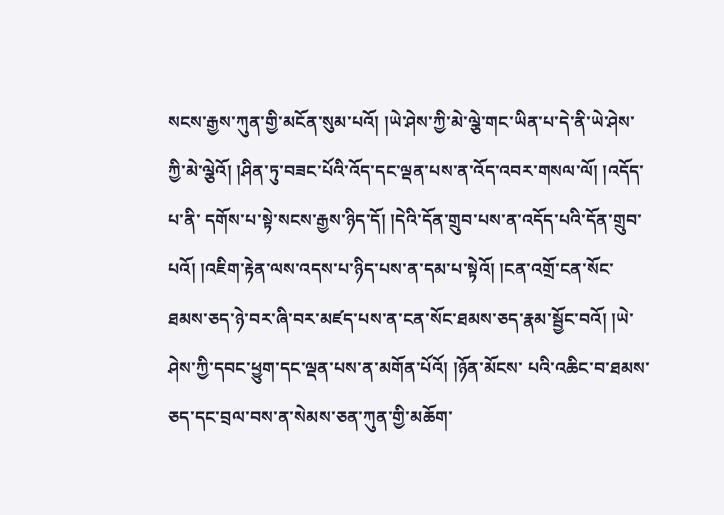སངས་རྒྱས་ཀུན་གྱི་མངོན་སུམ་པའོ། །ཡེ་ཤེས་ཀྱི་མེ་ལྕེ་གང་ཡིན་པ་དེ་ནི་ཡེ་ཤེས་ཀྱི་མེ་ལྕེའོ། །ཤིན་ཏུ་བཟང་པོའི་འོད་དང་ལྡན་པས་ན་འོད་འབར་གསལ་ལོ། །འདོད་པ་ནི་ དགོས་པ་སྟེ་སངས་རྒྱས་ཉིད་དོ། །དེའི་དོན་གྲུབ་པས་ན་འདོད་པའི་དོན་གྲུབ་པའོ། །འཇིག་རྟེན་ལས་འདས་པ་ཉིད་པས་ན་དམ་པ་སྟེའོ། །ངན་འགྲོ་ངན་སོང་ཐམས་ཅད་ཉེ་བར་ཞི་བར་མཛད་པས་ན་ངན་སོང་ཐམས་ཅད་རྣམ་སྦྱོང་བའོ། །ཡེ་ཤེས་ཀྱི་དབང་ཕྱུག་དང་ལྡན་པས་ན་མགོན་པོའོ། །ཉོན་མོངས་ པའི་འཆིང་བ་ཐམས་ཅད་དང་བྲལ་བས་ན་སེམས་ཅན་ཀུན་གྱི་མཆོག་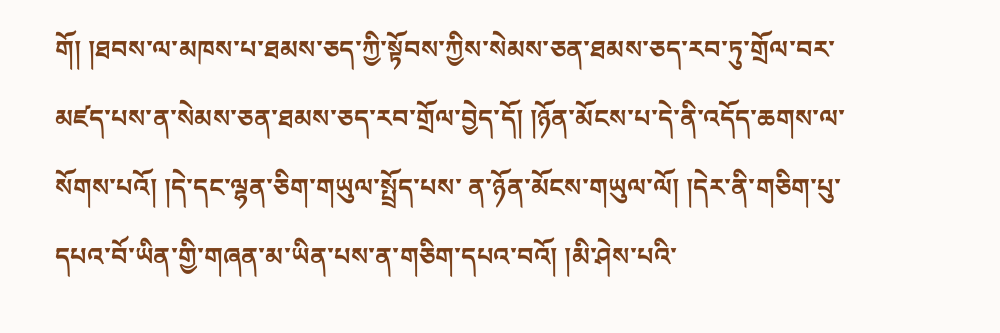གོ། །ཐབས་ལ་མཁས་པ་ཐམས་ཅད་ཀྱི་སྟོབས་ཀྱིས་སེམས་ཅན་ཐམས་ཅད་རབ་ཏུ་གྲོལ་བར་མཛད་པས་ན་སེམས་ཅན་ཐམས་ཅད་རབ་གྲོལ་བྱེད་དོ། །ཉོན་མོངས་པ་དེ་ནི་འདོད་ཆགས་ལ་སོགས་པའོ། །དེ་དང་ལྷན་ཅིག་གཡུལ་སྤྲོད་པས་ ན་ཉོན་མོངས་གཡུལ་ལོ། །དེར་ནི་གཅིག་པུ་དཔའ་བོ་ཡིན་གྱི་གཞན་མ་ཡིན་པས་ན་གཅིག་དཔའ་བའོ། །མི་ཤེས་པའི་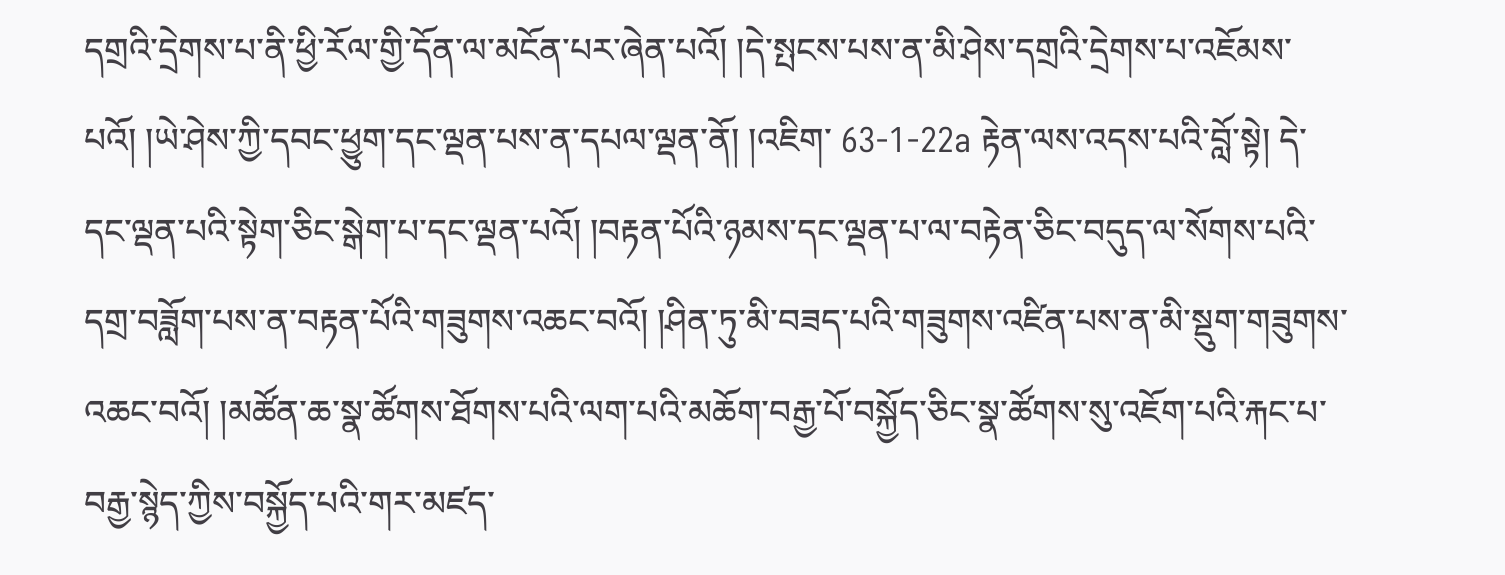དགྲའི་དྲེགས་པ་ནི་ཕྱི་རོལ་གྱི་དོན་ལ་མངོན་པར་ཞེན་པའོ། །དེ་སྤངས་པས་ན་མི་ཤེས་དགྲའི་དྲེགས་པ་འཇོམས་པའོ། །ཡེ་ཤེས་ཀྱི་དབང་ཕྱུག་དང་ལྡན་པས་ན་དཔལ་ལྡན་ནོ། །འཇིག་ 63-1-22a རྟེན་ལས་འདས་པའི་བློ་སྟེ། དེ་དང་ལྡན་པའི་སྟེག་ཅིང་སྒེག་པ་དང་ལྡན་པའོ། །བརྟན་པོའི་ཉམས་དང་ལྡན་པ་ལ་བརྟེན་ཅིང་བདུད་ལ་སོགས་པའི་དགྲ་བཟློག་པས་ན་བརྟན་པོའི་གཟུགས་འཆང་བའོ། །ཤིན་ཏུ་མི་བཟད་པའི་གཟུགས་འཛིན་པས་ན་མི་སྡུག་གཟུགས་ འཆང་བའོ། །མཚོན་ཆ་སྣ་ཚོགས་ཐོགས་པའི་ལག་པའི་མཆོག་བརྒྱ་པོ་བསྐྱོད་ཅིང་སྣ་ཚོགས་སུ་འཇོག་པའི་རྐང་པ་བརྒྱ་སྙེད་ཀྱིས་བསྐྱོད་པའི་གར་མཛད་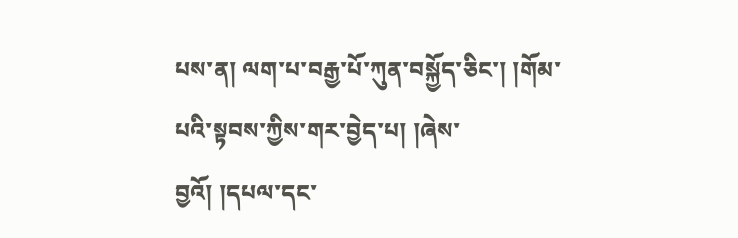པས་ན། ལག་པ་བརྒྱ་པོ་ཀུན་བསྐྱོད་ཅིང་། །གོམ་པའི་སྟབས་ཀྱིས་གར་བྱེད་པ། །ཞེས་བྱའོ། །དཔལ་དང་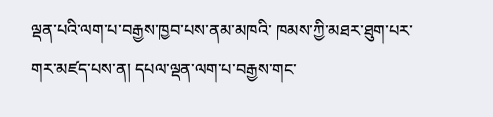ལྡན་པའི་ལག་པ་བརྒྱས་ཁྱབ་པས་ནམ་མཁའི་ ཁམས་ཀྱི་མཐར་ཐུག་པར་གར་མཛད་པས་ན། དཔལ་ལྡན་ལག་པ་བརྒྱས་གང་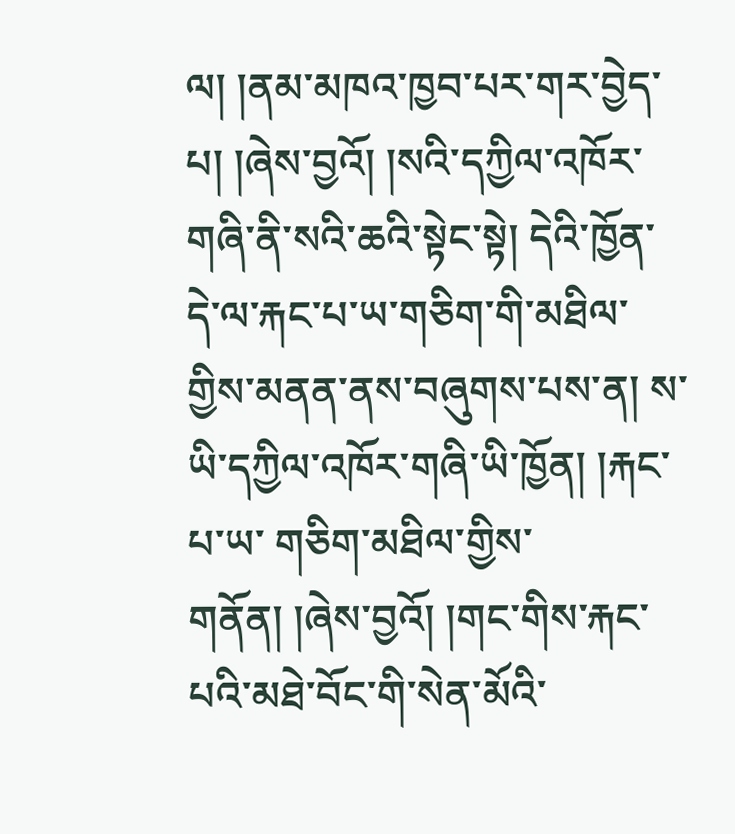ལ། །ནམ་མཁའ་ཁྱབ་པར་གར་བྱེད་པ། །ཞེས་བྱའོ། །སའི་དཀྱིལ་འཁོར་གཞི་ནི་སའི་ཆའི་སྟེང་སྟེ། དེའི་ཁྱོན་དེ་ལ་རྐང་པ་ཡ་གཅིག་གི་མཐིལ་གྱིས་མནན་ནས་བཞུགས་པས་ན། ས་ཡི་དཀྱིལ་འཁོར་གཞི་ཡི་ཁྱོན། །རྐང་པ་ཡ་ གཅིག་མཐིལ་གྱིས་གནོན། །ཞེས་བྱའོ། །གང་གིས་རྐང་པའི་མཐེ་བོང་གི་སེན་མོའི་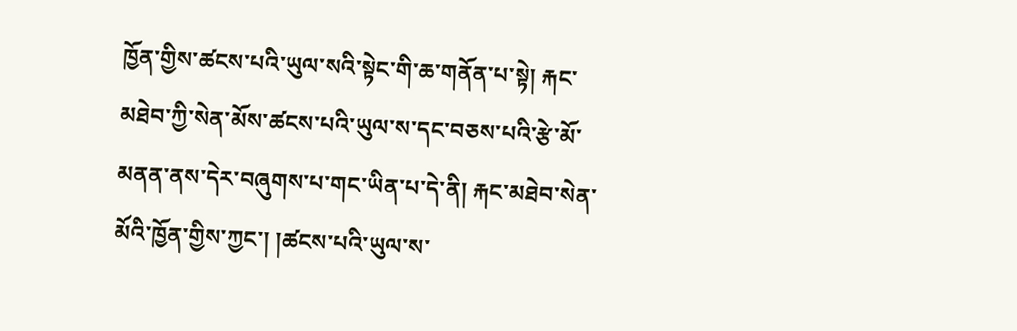ཁྱོན་གྱིས་ཚངས་པའི་ཡུལ་སའི་སྟེང་གི་ཆ་གནོན་པ་སྟེ། རྐང་མཐེབ་ཀྱི་སེན་མོས་ཚངས་པའི་ཡུལ་ས་དང་བཅས་པའི་རྩེ་མོ་མནན་ནས་དེར་བཞུགས་པ་གང་ཡིན་པ་དེ་ནི། རྐང་མཐེབ་སེན་མོའི་ཁྱོན་གྱིས་ཀྱང་། །ཚངས་པའི་ཡུལ་ས་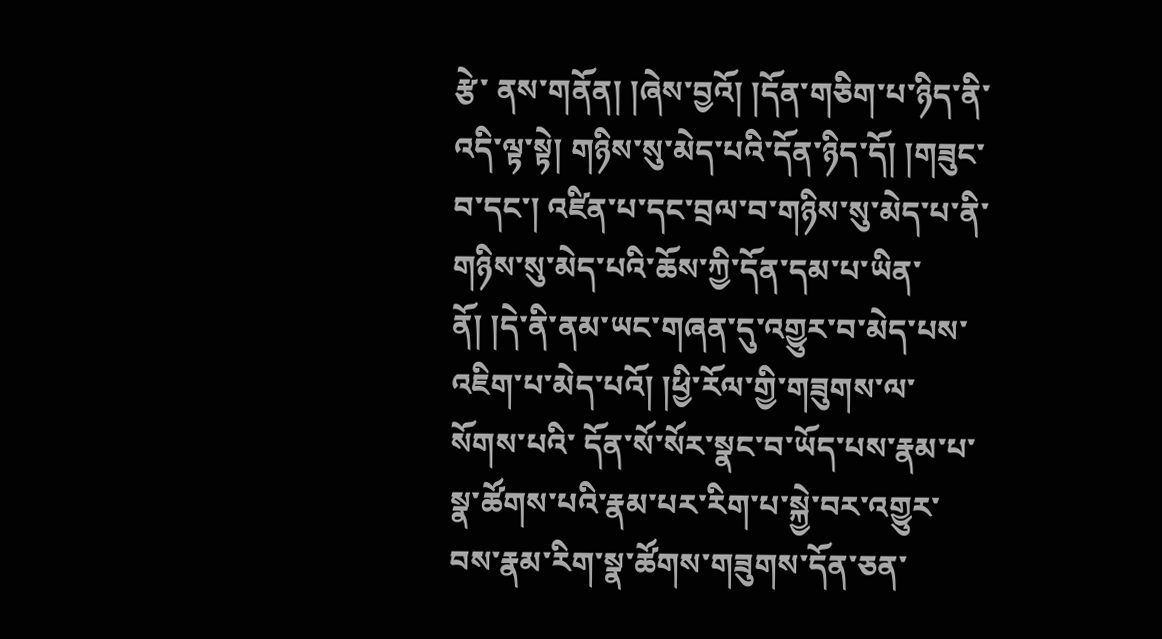རྩེ་ ནས་གནོན། །ཞེས་བྱའོ། །དོན་གཅིག་པ་ཉིད་ནི་འདི་ལྟ་སྟེ། གཉིས་སུ་མེད་པའི་དོན་ཉིད་དོ། །གཟུང་བ་དང་། འཛིན་པ་དང་བྲལ་བ་གཉིས་སུ་མེད་པ་ནི་གཉིས་སུ་མེད་པའི་ཆོས་ཀྱི་དོན་དམ་པ་ཡིན་ནོ། །དེ་ནི་ནམ་ཡང་གཞན་དུ་འགྱུར་བ་མེད་པས་འཇིག་པ་མེད་པའོ། །ཕྱི་རོལ་གྱི་གཟུགས་ལ་སོགས་པའི་ དོན་སོ་སོར་སྣང་བ་ཡོད་པས་རྣམ་པ་སྣ་ཚོགས་པའི་རྣམ་པར་རིག་པ་སྐྱེ་བར་འགྱུར་བས་རྣམ་རིག་སྣ་ཚོགས་གཟུགས་དོན་ཅན་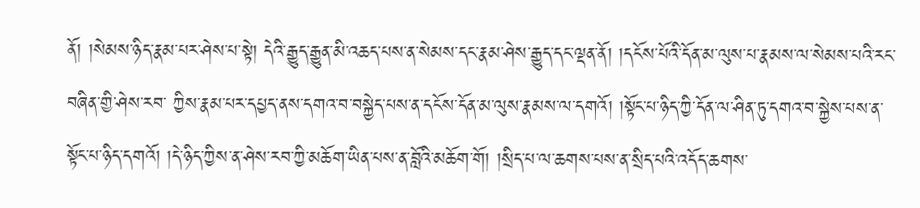ནོ། །སེམས་ཉིད་རྣམ་པར་ཤེས་པ་སྟེ། དེའི་རྒྱུད་རྒྱུན་མི་འཆད་པས་ན་སེམས་དང་རྣམ་ཤེས་རྒྱུད་དང་ལྡན་ནོ། །དངོས་པོའི་དོན་མ་ལུས་པ་རྣམས་ལ་སེམས་པའི་རང་བཞིན་གྱི་ཤེས་རབ་ ཀྱིས་རྣམ་པར་དཔྱད་ནས་དགའ་བ་བསྐྱེད་པས་ན་དངོས་དོན་མ་ལུས་རྣམས་ལ་དགའོ། །སྟོང་པ་ཉིད་ཀྱི་དོན་ལ་ཤིན་ཏུ་དགའ་བ་སྐྱེས་པས་ན་སྟོང་པ་ཉིད་དགའོ། །དེ་ཉིད་ཀྱིས་ན་ཤེས་རབ་ཀྱི་མཆོག་ཡིན་པས་ན་བློའི་མཆོག་གོ། །སྲིད་པ་ལ་ཆགས་པས་ན་སྲིད་པའི་འདོད་ཆགས་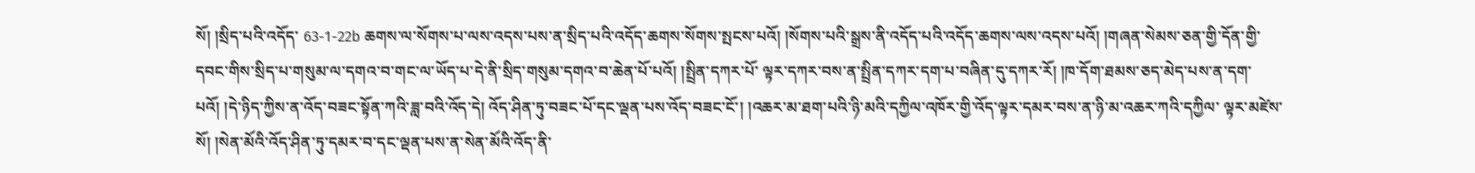སོ། །སྲིད་པའི་འདོད་ 63-1-22b ཆགས་ལ་སོགས་པ་ལས་འདས་པས་ན་སྲིད་པའི་འདོད་ཆགས་སོགས་སྤངས་པའོ། །སོགས་པའི་སྒྲས་ནི་འདོད་པའི་འདོད་ཆགས་ལས་འདས་པའོ། །གཞན་སེམས་ཅན་གྱི་དོན་གྱི་དབང་གིས་སྲིད་པ་གསུམ་ལ་དགའ་བ་གང་ལ་ཡོད་པ་དེ་ནི་སྲིད་གསུམ་དགའ་བ་ཆེན་པོ་པའོ། །སྤྲིན་དཀར་པོ་ ལྟར་དཀར་བས་ན་སྤྲིན་དཀར་དག་པ་བཞིན་དུ་དཀར་རོ། །ཁ་དོག་ཐམས་ཅད་མེད་པས་ན་དག་པའོ། །དེ་ཉིད་ཀྱིས་ན་འོད་བཟང་སྟོན་ཀའི་ཟླ་བའི་འོད་དེ། འོད་ཤིན་ཏུ་བཟང་པོ་དང་ལྡན་པས་འོད་བཟང་ངོ་། །འཆར་མ་ཐག་པའི་ཉི་མའི་དཀྱིལ་འཁོར་གྱི་འོད་ལྟར་དམར་བས་ན་ཉི་མ་འཆར་ཀའི་དཀྱིལ་ ལྟར་མཛེས་སོ། །སེན་མོའི་འོད་ཤིན་ཏུ་དམར་བ་དང་ལྡན་པས་ན་སེན་མོའི་འོད་ནི་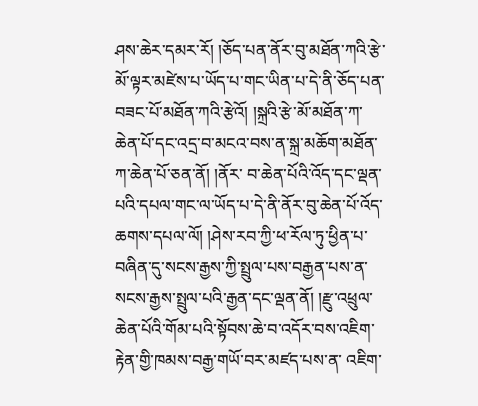ཤས་ཆེར་དམར་རོ། །ཅོད་པན་ནོར་བུ་མཐོན་ཀའི་རྩེ་མོ་ལྟར་མཛེས་པ་ཡོད་པ་གང་ཡིན་པ་དེ་ནི་ཅོད་པན་བཟང་པོ་མཐོན་ཀའི་རྩེའོ། །སྐྲའི་རྩེ་མོ་མཐོན་ཀ་ཆེན་པོ་དང་འདྲ་བ་མངའ་བས་ན་སྐྲ་མཆོག་མཐོན་ཀ་ཆེན་པོ་ཅན་ནོ། །ནོར་ བ་ཆེན་པོའི་འོད་དང་ལྡན་པའི་དཔལ་གང་ལ་ཡོད་པ་དེ་ནི་ནོར་བུ་ཆེན་པོ་འོད་ཆགས་དཔལ་ལོ། །ཤེས་རབ་ཀྱི་ཕ་རོལ་ཏུ་ཕྱིན་པ་བཞིན་དུ་སངས་རྒྱས་ཀྱི་སྤྲུལ་པས་བརྒྱན་པས་ན་སངས་རྒྱས་སྤྲུལ་པའི་རྒྱན་དང་ལྡན་ནོ། །རྫུ་འཕྲུལ་ཆེན་པོའི་གོམ་པའི་སྟོབས་ཆེ་བ་འདོར་བས་འཇིག་རྟེན་གྱི་ཁམས་བརྒྱ་གཡོ་བར་མཛད་པས་ན་ འཇིག་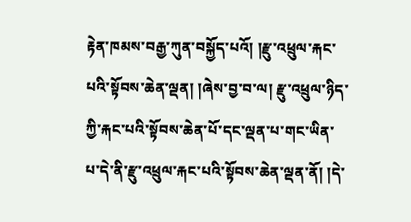རྟེན་ཁམས་བརྒྱ་ཀུན་བསྐྱོད་པའོ། །རྫུ་འཕྲུལ་རྐང་པའི་སྟོབས་ཆེན་ལྡན། །ཞེས་བྱ་བ་ལ། རྫུ་འཕྲུལ་ཉིད་ཀྱི་རྐང་པའི་སྟོབས་ཆེན་པོ་དང་ལྡན་པ་གང་ཡིན་པ་དེ་ནི་རྫུ་འཕྲུལ་རྐང་པའི་སྟོབས་ཆེན་ལྡན་ནོ། །དེ་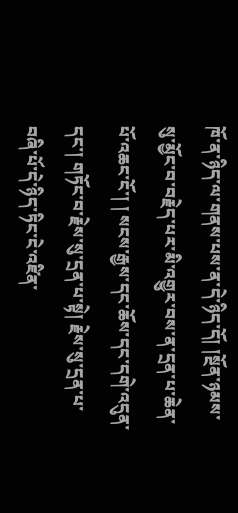ཁོ་ན་ཉིད་ལ་གནས་པས་ན་དེ་ཉིད་དོ། །སྔོན་ཉམས་སུ་མྱོང་བ་བརྗེད་པར་མི་འགྱུར་བས་ན་དྲན་པ་ཆེན་པོ་འཆང་ངོ་། ། སངས་རྒྱས་དང་ཆོས་དང་དགེ་འདུན་དང་། གཏོང་བ་རྗེས་སུ་དྲན་པ་སྟེ། རྗེས་སུ་དྲན་པ་བཞི་པོ་དེ་ཉིད་ཏིང་ངེ་འཛིན་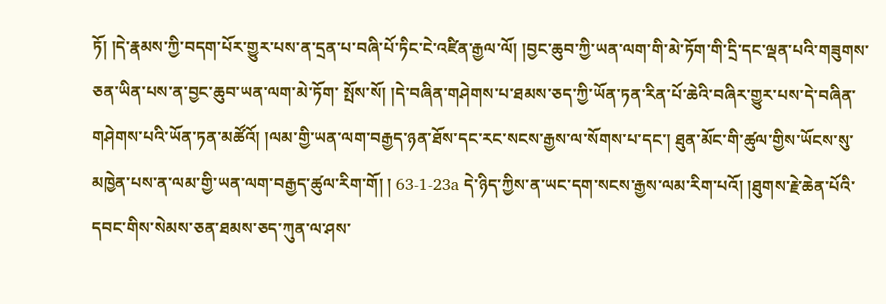ཏོ། །དེ་རྣམས་ཀྱི་བདག་པོར་གྱུར་པས་ན་དྲན་པ་བཞི་པོ་ཏིང་ངེ་འཛིན་རྒྱལ་ལོ། །བྱང་ཆུབ་ཀྱི་ཡན་ལག་གི་མེ་ཏོག་གི་དྲི་དང་ལྡན་པའི་གཟུགས་ཅན་ཡིན་པས་ན་བྱང་ཆུབ་ཡན་ལག་མེ་ཏོག་ སྤོས་སོ། །དེ་བཞིན་གཤེགས་པ་ཐམས་ཅད་ཀྱི་ཡོན་ཏན་རིན་པོ་ཆེའི་བཞིར་གྱུར་པས་དེ་བཞིན་གཤེགས་པའི་ཡོན་ཏན་མཚོའོ། །ལམ་གྱི་ཡན་ལག་བརྒྱད་ཉན་ཐོས་དང་རང་སངས་རྒྱས་ལ་སོགས་པ་དང་། ཐུན་མོང་གི་ཚུལ་གྱིས་ཡོངས་སུ་མཁྱེན་པས་ན་ལམ་གྱི་ཡན་ལག་བརྒྱད་ཚུལ་རིག་གོ། ། 63-1-23a དེ་ཉིད་ཀྱིས་ན་ཡང་དག་སངས་རྒྱས་ལམ་རིག་པའོ། །ཐུགས་རྗེ་ཆེན་པོའི་དབང་གིས་སེམས་ཅན་ཐམས་ཅད་ཀུན་ལ་ཤས་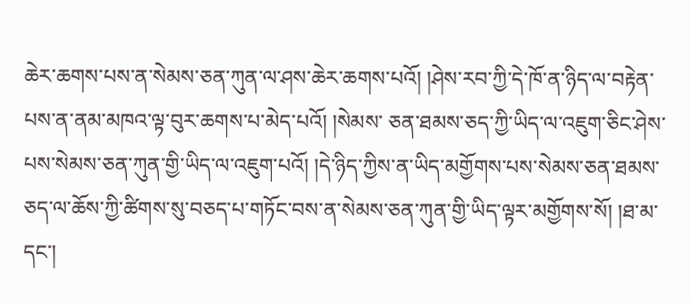ཆེར་ཆགས་པས་ན་སེམས་ཅན་ཀུན་ལ་ཤས་ཆེར་ཆགས་པའོ། །ཤེས་རབ་ཀྱི་དེ་ཁོ་ན་ཉིད་ལ་བརྟེན་པས་ན་ནམ་མཁའ་ལྟ་བུར་ཆགས་པ་མེད་པའོ། །སེམས་ ཅན་ཐམས་ཅད་ཀྱི་ཡིད་ལ་འཇུག་ཅིང་ཤེས་པས་སེམས་ཅན་ཀུན་གྱི་ཡིད་ལ་འཇུག་པའོ། །དེ་ཉིད་ཀྱིས་ན་ཡིད་མགྱོགས་པས་སེམས་ཅན་ཐམས་ཅད་ལ་ཆོས་ཀྱི་ཚིགས་སུ་བཅད་པ་གཏོང་བས་ན་སེམས་ཅན་ཀུན་གྱི་ཡིད་ལྟར་མགྱོགས་སོ། །ཐ་མ་དང་།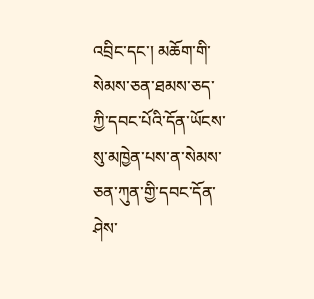འབྲིང་དང་། མཆོག་གི་ སེམས་ཅན་ཐམས་ཅད་ཀྱི་དབང་པོའི་དོན་ཡོངས་སུ་མཁྱེན་པས་ན་སེམས་ཅན་ཀུན་གྱི་དབང་དོན་ཤེས་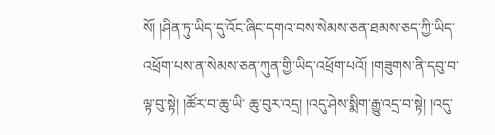སོ། །ཤིན་ཏུ་ཡིད་དུ་འོང་ཞིང་དགའ་བས་སེམས་ཅན་ཐམས་ཅད་ཀྱི་ཡིད་འཕྲོག་པས་ན་སེམས་ཅན་ཀུན་གྱི་ཡིད་འཕྲོག་པའོ། །གཟུགས་ནི་དབུ་བ་ལྟ་བུ་སྟེ། །ཚོར་བ་ཆུ་ཡི་ ཆུ་བུར་འདྲ། །འདུ་ཤེས་སྨིག་རྒྱུ་འདྲ་བ་སྟེ། །འདུ་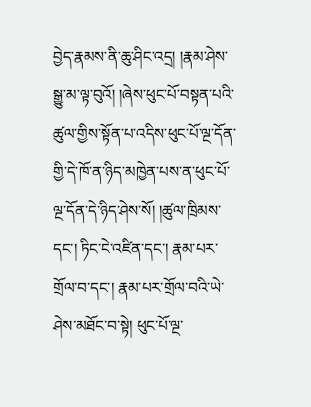བྱེད་རྣམས་ནི་ཆུ་ཤིང་འདྲ། །རྣམ་ཤེས་སྒྱུ་མ་ལྟ་བུའོ། །ཞེས་ཕུང་པོ་བསྟན་པའི་ཚུལ་གྱིས་སྟོན་པ་འདིས་ཕུང་པོ་ལྔ་དོན་གྱི་དེ་ཁོ་ན་ཉིད་མཁྱེན་པས་ན་ཕུང་པོ་ལྔ་དོན་དེ་ཉིད་ཤེས་སོ། །ཚུལ་ཁྲིམས་དང་། ཏིང་ངེ་འཛིན་དང་། རྣམ་པར་གྲོལ་བ་དང་། རྣམ་པར་གྲོལ་བའི་ཡེ་ཤེས་མཐོང་བ་སྟེ། ཕུང་པོ་ལྔ་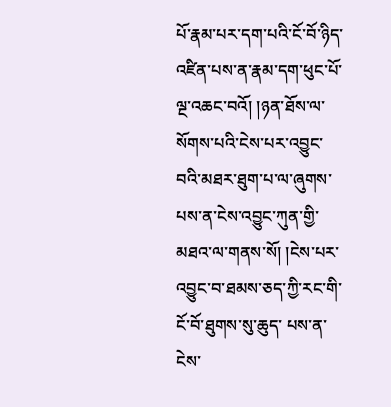པོ་རྣམ་པར་དག་པའི་ངོ་བོ་ཉིད་འཛིན་པས་ན་རྣམ་དག་ཕུང་པོ་ལྔ་འཆང་བའོ། །ཉན་ཐོས་ལ་སོགས་པའི་ངེས་པར་འབྱུང་བའི་མཐར་ཐུག་པ་ལ་ཞུགས་པས་ན་ངེས་འབྱུང་ཀུན་གྱི་མཐའ་ལ་གནས་སོ། །ངེས་པར་འབྱུང་བ་ཐམས་ཅད་ཀྱི་རང་གི་ངོ་བོ་ཐུགས་སུ་ཆུད་ པས་ན་ངེས་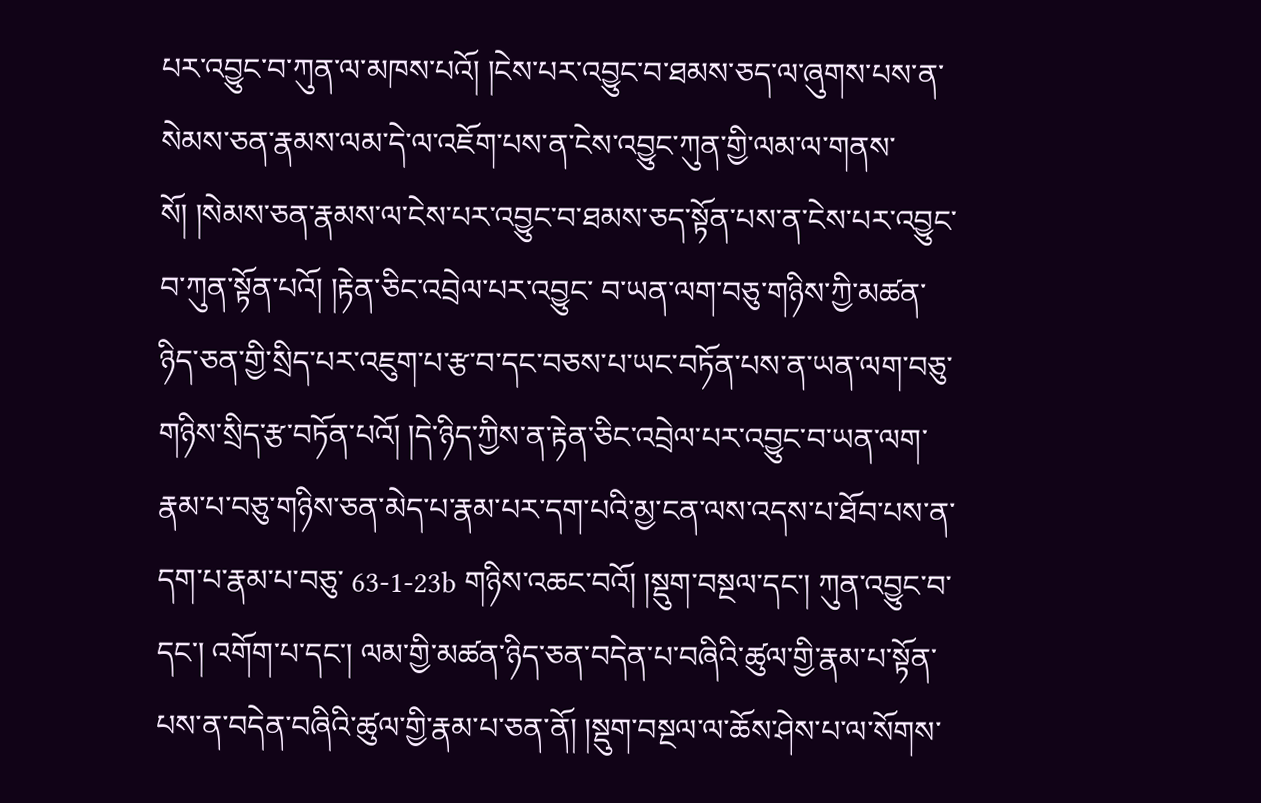པར་འབྱུང་བ་ཀུན་ལ་མཁས་པའོ། །ངེས་པར་འབྱུང་བ་ཐམས་ཅད་ལ་ཞུགས་པས་ན་སེམས་ཅན་རྣམས་ལམ་དེ་ལ་འཇོག་པས་ན་ངེས་འབྱུང་ཀུན་གྱི་ལམ་ལ་གནས་སོ། །སེམས་ཅན་རྣམས་ལ་ངེས་པར་འབྱུང་བ་ཐམས་ཅད་སྟོན་པས་ན་ངེས་པར་འབྱུང་བ་ཀུན་སྟོན་པའོ། །རྟེན་ཅིང་འབྲེལ་པར་འབྱུང་ བ་ཡན་ལག་བཅུ་གཉིས་ཀྱི་མཚན་ཉིད་ཅན་གྱི་སྲིད་པར་འཇུག་པ་རྩ་བ་དང་བཅས་པ་ཡང་བཏོན་པས་ན་ཡན་ལག་བཅུ་གཉིས་སྲིད་རྩ་བཏོན་པའོ། །དེ་ཉིད་ཀྱིས་ན་རྟེན་ཅིང་འབྲེལ་པར་འབྱུང་བ་ཡན་ལག་རྣམ་པ་བཅུ་གཉིས་ཅན་མེད་པ་རྣམ་པར་དག་པའི་མྱ་ངན་ལས་འདས་པ་ཐོབ་པས་ན་དག་པ་རྣམ་པ་བཅུ་ 63-1-23b གཉིས་འཆང་བའོ། །སྡུག་བསྔལ་དང་། ཀུན་འབྱུང་བ་དང་། འགོག་པ་དང་། ལམ་གྱི་མཚན་ཉིད་ཅན་བདེན་པ་བཞིའི་ཚུལ་གྱི་རྣམ་པ་སྟོན་པས་ན་བདེན་བཞིའི་ཚུལ་གྱི་རྣམ་པ་ཅན་ནོ། །སྡུག་བསྔལ་ལ་ཆོས་ཤེས་པ་ལ་སོགས་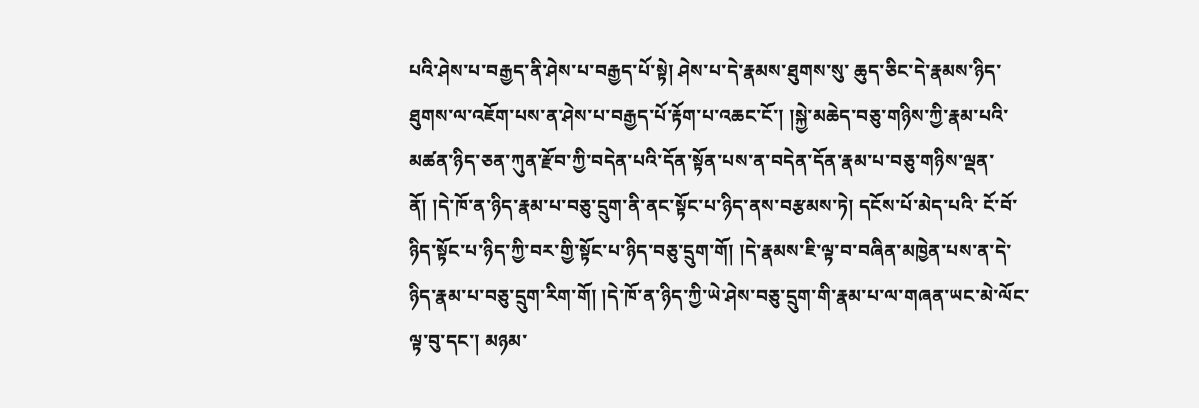པའི་ཤེས་པ་བརྒྱད་ནི་ཤེས་པ་བརྒྱད་པོ་སྟེ། ཤེས་པ་དེ་རྣམས་ཐུགས་སུ་ ཆུད་ཅིང་དེ་རྣམས་ཉིད་ཐུགས་ལ་འཇོག་པས་ན་ཤེས་པ་བརྒྱད་པོ་རྟོག་པ་འཆང་ངོ་། །སྐྱེ་མཆེད་བཅུ་གཉིས་ཀྱི་རྣམ་པའི་མཚན་ཉིད་ཅན་ཀུན་རྫོབ་ཀྱི་བདེན་པའི་དོན་སྟོན་པས་ན་བདེན་དོན་རྣམ་པ་བཅུ་གཉིས་ལྡན་ནོ། །དེ་ཁོ་ན་ཉིད་རྣམ་པ་བཅུ་དྲུག་ནི་ནང་སྟོང་པ་ཉིད་ནས་བརྩམས་ཏེ། དངོས་པོ་མེད་པའི་ ངོ་བོ་ཉིད་སྟོང་པ་ཉིད་ཀྱི་བར་གྱི་སྟོང་པ་ཉིད་བཅུ་དྲུག་གོ། །དེ་རྣམས་ཇི་ལྟ་བ་བཞིན་མཁྱེན་པས་ན་དེ་ཉིད་རྣམ་པ་བཅུ་དྲུག་རིག་གོ། །དེ་ཁོ་ན་ཉིད་ཀྱི་ཡེ་ཤེས་བཅུ་དྲུག་གི་རྣམ་པ་ལ་གཞན་ཡང་མེ་ལོང་ལྟ་བུ་དང་། མཉམ་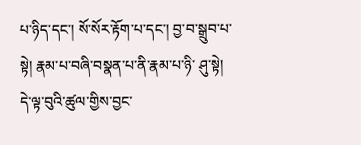པ་ཉིད་དང་། སོ་སོར་རྟོག་པ་དང་། བྱ་བ་སྒྲུབ་པ་སྟེ། རྣམ་པ་བཞི་བསྣན་པ་ནི་རྣམ་པ་ཉི་ ཤུ་སྟེ། དེ་ལྟ་བུའི་ཚུལ་གྱིས་བྱང་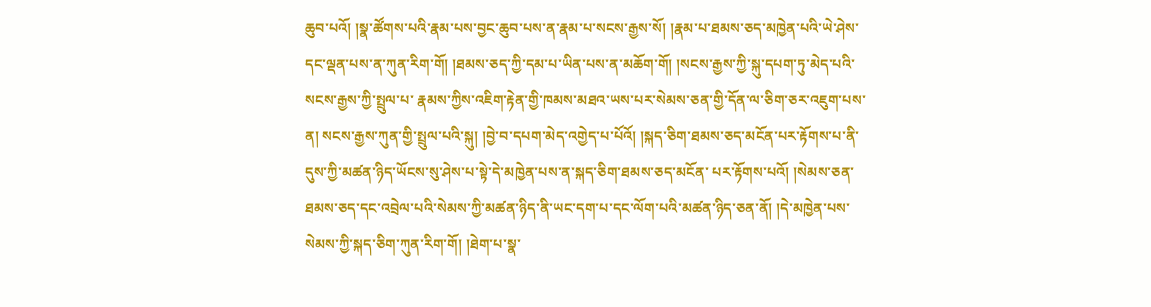ཆུབ་པའོ། །སྣ་ཚོགས་པའི་རྣམ་པས་བྱང་ཆུབ་པས་ན་རྣམ་པ་སངས་རྒྱས་སོ། །རྣམ་པ་ཐམས་ཅད་མཁྱེན་པའི་ཡེ་ཤེས་དང་ལྡན་པས་ན་ཀུན་རིག་གོ། །ཐམས་ཅད་ཀྱི་དམ་པ་ཡིན་པས་ན་མཆོག་གོ། །སངས་རྒྱས་ཀྱི་སྐུ་དཔག་ཏུ་མེད་པའི་སངས་རྒྱས་ཀྱི་སྤྲུལ་པ་ རྣམས་ཀྱིས་འཇིག་རྟེན་གྱི་ཁམས་མཐའ་ཡས་པར་སེམས་ཅན་གྱི་དོན་ལ་ཅིག་ཅར་འཇུག་པས་ན། སངས་རྒྱས་ཀུན་གྱི་སྤྲུལ་པའི་སྐུ། །བྱེ་བ་དཔག་མེད་འགྱེད་པ་པོའོ། །སྐད་ཅིག་ཐམས་ཅད་མངོན་པར་རྟོགས་པ་ནི་དུས་ཀྱི་མཚན་ཉིད་ཡོངས་སུ་ཤེས་པ་སྟེ་དེ་མཁྱེན་པས་ན་སྐད་ཅིག་ཐམས་ཅད་མངོན་ པར་རྟོགས་པའོ། །སེམས་ཅན་ཐམས་ཅད་དང་འབྲེལ་པའི་སེམས་ཀྱི་མཚན་ཉིད་ནི་ཡང་དག་པ་དང་ལོག་པའི་མཚན་ཉིད་ཅན་ནོ། །དེ་མཁྱེན་པས་སེམས་ཀྱི་སྐད་ཅིག་ཀུན་རིག་གོ། །ཐེག་པ་སྣ་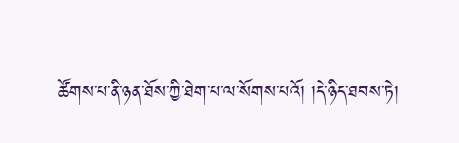ཚོགས་པ་ནི་ཉན་ཐོས་ཀྱི་ཐེག་པ་ལ་སོགས་པའོ། །དེ་ཉིད་ཐབས་ཏེ།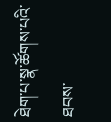ཐེག་པ་སྣ་ཚོགས་པའི་ཐབས་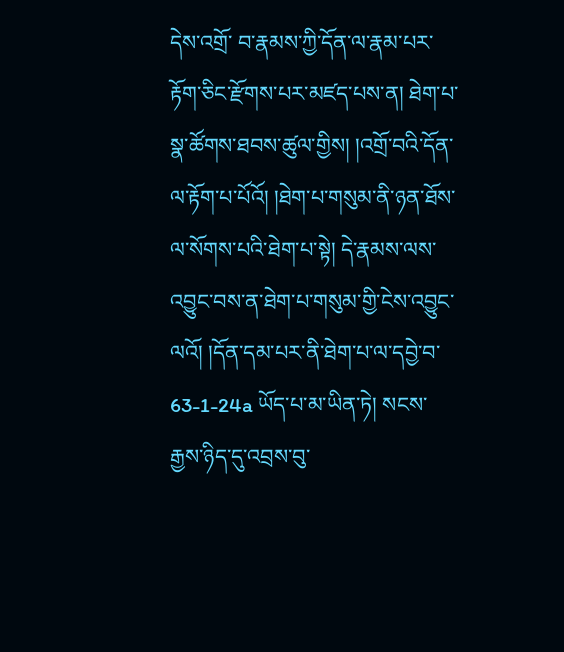དེས་འགྲོ་ བ་རྣམས་ཀྱི་དོན་ལ་རྣམ་པར་རྟོག་ཅིང་རྫོགས་པར་མཛད་པས་ན། ཐེག་པ་སྣ་ཚོགས་ཐབས་ཚུལ་གྱིས། །འགྲོ་བའི་དོན་ལ་རྟོག་པ་པོའོ། །ཐེག་པ་གསུམ་ནི་ཉན་ཐོས་ལ་སོགས་པའི་ཐེག་པ་སྟེ། དེ་རྣམས་ལས་འབྱུང་བས་ན་ཐེག་པ་གསུམ་གྱི་ངེས་འབྱུང་ལའོ། །དོན་དམ་པར་ནི་ཐེག་པ་ལ་དབྱེ་བ་ 63-1-24a ཡོད་པ་མ་ཡིན་ཏེ། སངས་རྒྱས་ཉིད་དུ་འབྲས་བུ་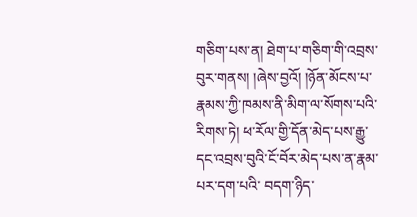གཅིག་པས་ན། ཐེག་པ་གཅིག་གི་འབྲས་བུར་གནས། །ཞེས་བྱའོ། །ཉོན་མོངས་པ་རྣམས་ཀྱི་ཁམས་ནི་མིག་ལ་སོགས་པའི་རིགས་ཏེ། ཕ་རོལ་གྱི་དོན་མེད་པས་རྒྱུ་དང་འབྲས་བུའི་ངོ་བོར་མེད་པས་ན་རྣམ་པར་དག་པའི་ བདག་ཉིད་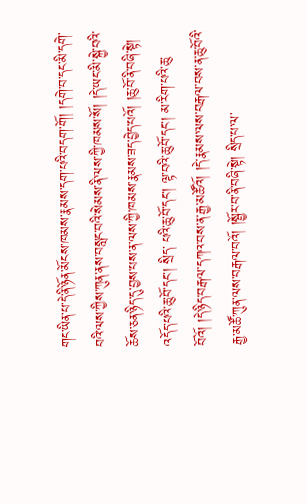གང་ཡིན་པ་དེ་ནི་ཉོན་མོངས་ཁམས་རྣམས་དག་པའི་བདག་གོ། །དགེ་བ་དང་མི་དགེ་བའི་ལས་ཀྱིས་ཀུན་ནས་བསླང་བའི་སེམས་ནི་ལས་ཀྱི་ཁམས་སོ། །དེ་ཡང་མི་སྐྱེ་བའི་ཆོས་ཅན་ཉིད་དུ་བྱས་པས་ན་ལས་ཀྱི་ཁམས་རྣམས་ཟད་བྱེད་པའོ། །ཆུ་བོ་ནི་བཞི་སྟེ། འདོད་པའི་ཆུ་བོ་དང་། སྲིད་ པའི་ཆུ་བོ་དང་། ལྟ་བའི་ཆུ་བོ་དང་། མ་རིག་པའི་ཆུ་བོའོ། །དེ་ཉིད་བརྒལ་དཀའ་བས་ན་རྒྱ་མཚོའོ། །དེ་རྣམས་ལས་བརྒལ་བས་ན་ཆུ་བོའི་རྒྱ་མཚོ་ཀུན་ལས་བརྒལ་བའོ། །སྦྱོར་བ་ནི་བཞི་སྟེ། སྲིད་པ་ལ་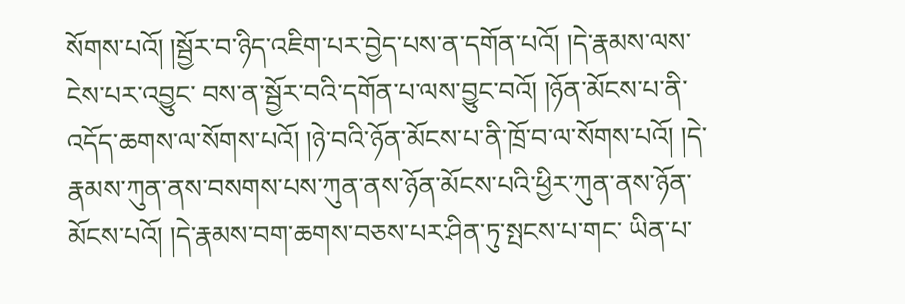སོགས་པའོ། །སྦྱོར་བ་ཉིད་འཇིག་པར་བྱེད་པས་ན་དགོན་པའོ། །དེ་རྣམས་ལས་ངེས་པར་འབྱུང་ བས་ན་སྦྱོར་བའི་དགོན་པ་ལས་བྱུང་བའོ། །ཉོན་མོངས་པ་ནི་འདོད་ཆགས་ལ་སོགས་པའོ། །ཉེ་བའི་ཉོན་མོངས་པ་ནི་ཁྲོ་བ་ལ་སོགས་པའོ། །དེ་རྣམས་ཀུན་ནས་བསགས་པས་ཀུན་ནས་ཉོན་མོངས་པའི་ཕྱིར་ཀུན་ནས་ཉོན་མོངས་པའོ། །དེ་རྣམས་བག་ཆགས་བཅས་པར་ཤིན་ཏུ་སྤངས་པ་གང་ ཡིན་པ་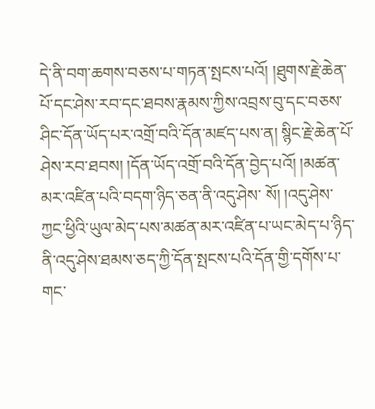དེ་ནི་བག་ཆགས་བཅས་པ་གཏན་སྤངས་པའོ། །ཐུགས་རྗེ་ཆེན་པོ་དང་ཤེས་རབ་དང་ཐབས་རྣམས་ཀྱིས་འབྲས་བུ་དང་བཅས་ཤིང་དོན་ཡོད་པར་འགྲོ་བའི་དོན་མཛད་པས་ན། སྙིང་རྗེ་ཆེན་པོ་ཤེས་རབ་ཐབས། །དོན་ཡོད་འགྲོ་བའི་དོན་བྱེད་པའོ། །མཚན་མར་འཛིན་པའི་བདག་ཉིད་ཅན་ནི་འདུ་ཤེས་ སོ། །འདུ་ཤེས་ཀྱང་ཕྱིའི་ཡུལ་མེད་པས་མཚན་མར་འཛིན་པ་ཡང་མེད་པ་ཉིད་ནི་འདུ་ཤེས་ཐམས་ཅད་ཀྱི་དོན་སྤངས་པའི་དོན་གྱི་དགོས་པ་གང་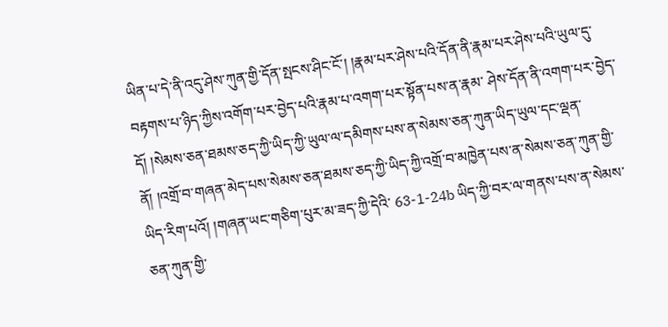ཡིན་པ་དེ་ནི་འདུ་ཤེས་ཀུན་གྱི་དོན་སྤངས་ཤིང་ངོ་། །རྣམ་པར་ཤེས་པའི་དོན་ནི་རྣམ་པར་ཤེས་པའི་ཡུལ་དུ་བརྟགས་པ་ཉིད་ཀྱིས་འགོག་པར་བྱེད་པའི་རྣམ་པ་འགག་པར་སྟོན་པས་ན་རྣམ་ ཤེས་དོན་ནི་འགག་པར་བྱེད་དོ། །སེམས་ཅན་ཐམས་ཅད་ཀྱི་ཡིད་ཀྱི་ཡུལ་ལ་དམིགས་པས་ན་སེམས་ཅན་ཀུན་ཡིད་ཡུལ་དང་ལྡན་ནོ། །འགྲོ་བ་གཞན་མེད་པས་སེམས་ཅན་ཐམས་ཅད་ཀྱི་ཡིད་ཀྱི་འགྲོ་བ་མཁྱེན་པས་ན་སེམས་ཅན་ཀུན་གྱི་ཡིད་རིག་པའོ། །གཞན་ཡང་གཅིག་པུར་མ་ཟད་ཀྱི་དེའི་ 63-1-24b ཡིད་ཀྱི་བར་ལ་གནས་པས་ན་སེམས་ཅན་ཀུན་གྱི་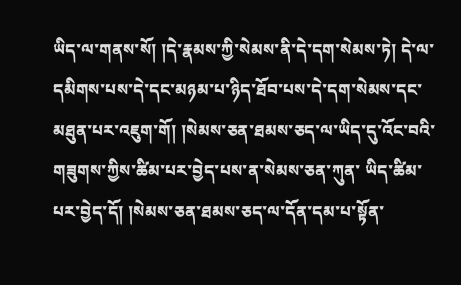ཡིད་ལ་གནས་སོ། །དེ་རྣམས་ཀྱི་སེམས་ནི་དེ་དག་སེམས་ཏེ། དེ་ལ་དམིགས་པས་དེ་དང་མཉམ་པ་ཉིད་ཐོབ་པས་དེ་དག་སེམས་དང་མཐུན་པར་འཇུག་གོ། །སེམས་ཅན་ཐམས་ཅད་ལ་ཡིད་དུ་འོང་བའི་གཟུགས་ཀྱིས་ཚིམ་པར་བྱེད་པས་ན་སེམས་ཅན་ཀུན་ ཡིད་ཚིམ་པར་བྱེད་དོ། །སེམས་ཅན་ཐམས་ཅད་ལ་དོན་དམ་པ་སྟོན་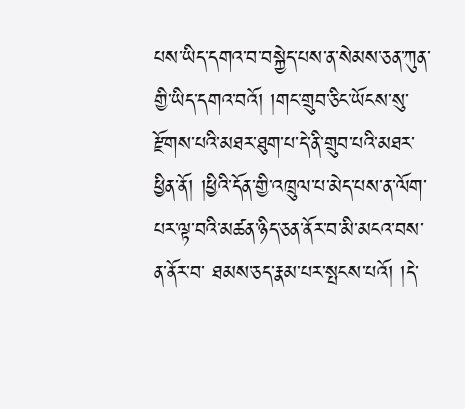པས་ཡིད་དགའ་བ་བསྐྱེད་པས་ན་སེམས་ཅན་ཀུན་གྱི་ཡིད་དགའ་བའོ། །གང་གྲུབ་ཅིང་ཡོངས་སུ་རྫོགས་པའི་མཐར་ཐུག་པ་དེ་ནི་གྲུབ་པའི་མཐར་ཕྱིན་ནོ། །ཕྱིའི་དོན་གྱི་འཁྲུལ་པ་མེད་པས་ན་ལོག་པར་ལྟ་བའི་མཚན་ཉིད་ཅན་ནོར་བ་མི་མངའ་བས་ན་ནོར་བ་ ཐམས་ཅད་རྣམ་པར་སྤངས་པའོ། །དེ་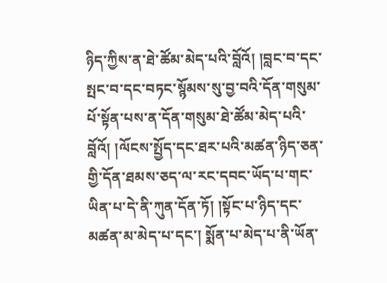ཉིད་ཀྱིས་ན་ཐེ་ཚོམ་མེད་པའི་བློའོ། །བླང་བ་དང་སྤང་བ་དང་བཏང་སྙོམས་སུ་བྱ་བའི་དོན་གསུམ་པོ་སྟོན་པས་ན་དོན་གསུམ་ཐེ་ཚོམ་མེད་པའི་བློའོ། །ལོངས་སྤྱོད་དང་ཐར་པའི་མཚན་ཉིད་ཅན་གྱི་དོན་ཐམས་ཅད་ལ་རང་དབང་ཡོད་པ་གང་ཡིན་པ་དེ་ནི་ཀུན་དོན་ཏོ། །སྟོང་པ་ཉིད་དང་ མཚན་མ་མེད་པ་དང་། སྨོན་པ་མེད་པ་ནི་ཡོན་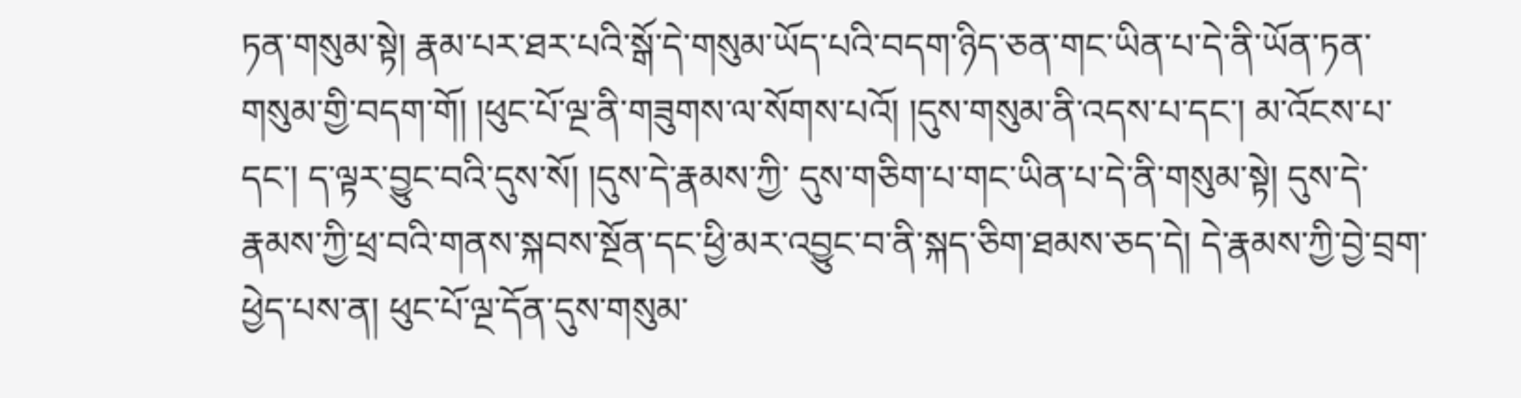ཏན་གསུམ་སྟེ། རྣམ་པར་ཐར་པའི་སྒོ་དེ་གསུམ་ཡོད་པའི་བདག་ཉིད་ཅན་གང་ཡིན་པ་དེ་ནི་ཡོན་ཏན་གསུམ་གྱི་བདག་གོ། །ཕུང་པོ་ལྔ་ནི་གཟུགས་ལ་སོགས་པའོ། །དུས་གསུམ་ནི་འདས་པ་དང་། མ་འོངས་པ་དང་། ད་ལྟར་བྱུང་བའི་དུས་སོ། །དུས་དེ་རྣམས་ཀྱི་ དུས་གཅིག་པ་གང་ཡིན་པ་དེ་ནི་གསུམ་སྟེ། དུས་དེ་རྣམས་ཀྱི་ཕྲ་བའི་གནས་སྐབས་སྔོན་དང་ཕྱི་མར་འབྱུང་བ་ནི་སྐད་ཅིག་ཐམས་ཅད་དེ། དེ་རྣམས་ཀྱི་བྱེ་བྲག་ཕྱེད་པས་ན། ཕུང་པོ་ལྔ་དོན་དུས་གསུམ་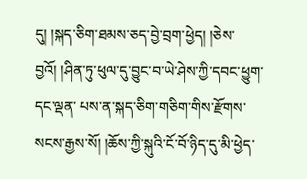དུ། །སྐད་ཅིག་ཐམས་ཅད་བྱེ་བྲག་ཕྱེད། །ཅེས་བྱའོ། །ཤིན་ཏུ་ཕུལ་དུ་བྱུང་བ་ཡེ་ཤེས་ཀྱི་དབང་ཕྱུག་དང་ལྡན་ པས་ན་སྐད་ཅིག་གཅིག་གིས་རྫོགས་སངས་རྒྱས་སོ། །ཆོས་ཀྱི་སྐུའི་ངོ་བོ་ཉིད་དུ་མི་ཕྱེད་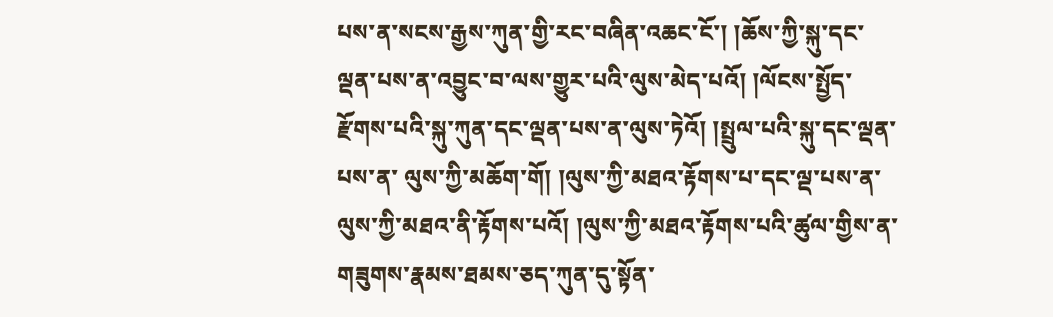པས་ན་སངས་རྒྱས་ཀུན་གྱི་རང་བཞིན་འཆང་ངོ་། །ཆོས་ཀྱི་སྐུ་དང་ལྡན་པས་ན་འབྱུང་བ་ལས་གྱུར་པའི་ལུས་མེད་པའོ། །ལོངས་སྤྱོད་རྫོགས་པའི་སྐུ་ཀུན་དང་ལྡན་པས་ན་ལུས་ཏེའོ། །སྤྲུལ་པའི་སྐུ་དང་ལྡན་པས་ན་ ལུས་ཀྱི་མཆོག་གོ། །ལུས་ཀྱི་མཐའ་རྟོགས་པ་དང་ལྡ་པས་ན་ལུས་ཀྱི་མཐའ་ནི་རྟོགས་པའོ། །ལུས་ཀྱི་མཐའ་རྟོགས་པའི་ཚུལ་གྱིས་ན་གཟུགས་རྣམས་ཐམས་ཅད་ཀུན་དུ་སྟོན་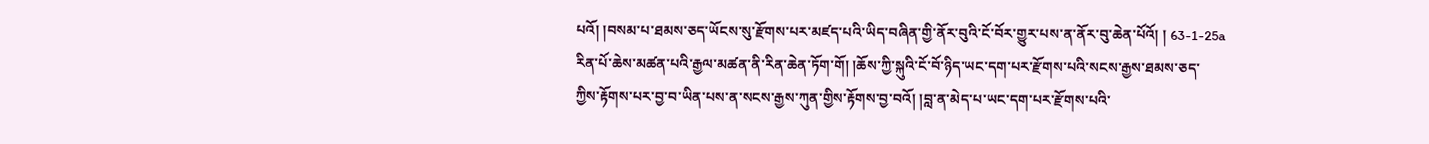པའོ། །བསམ་པ་ཐམས་ཅད་ཡོངས་སུ་རྫོགས་པར་མཛད་པའི་ཡིད་བཞིན་གྱི་ནོར་བུའི་ངོ་བོར་གྱུར་པས་ན་ནོར་བུ་ཆེན་པོའོ། ། 63-1-25a རིན་པོ་ཆེས་མཚན་པའི་རྒྱལ་མཚན་ནི་རིན་ཆེན་ཏོག་གོ། །ཆོས་ཀྱི་སྐུའི་ངོ་བོ་ཉིད་ཡང་དག་པར་རྫོགས་པའི་སངས་རྒྱས་ཐམས་ཅད་ཀྱིས་རྟོགས་པར་བྱ་བ་ཡིན་པས་ན་སངས་རྒྱས་ཀུན་གྱིས་རྟོགས་བྱ་བའོ། །བླ་ན་མེད་པ་ཡང་དག་པར་རྫོགས་པའི་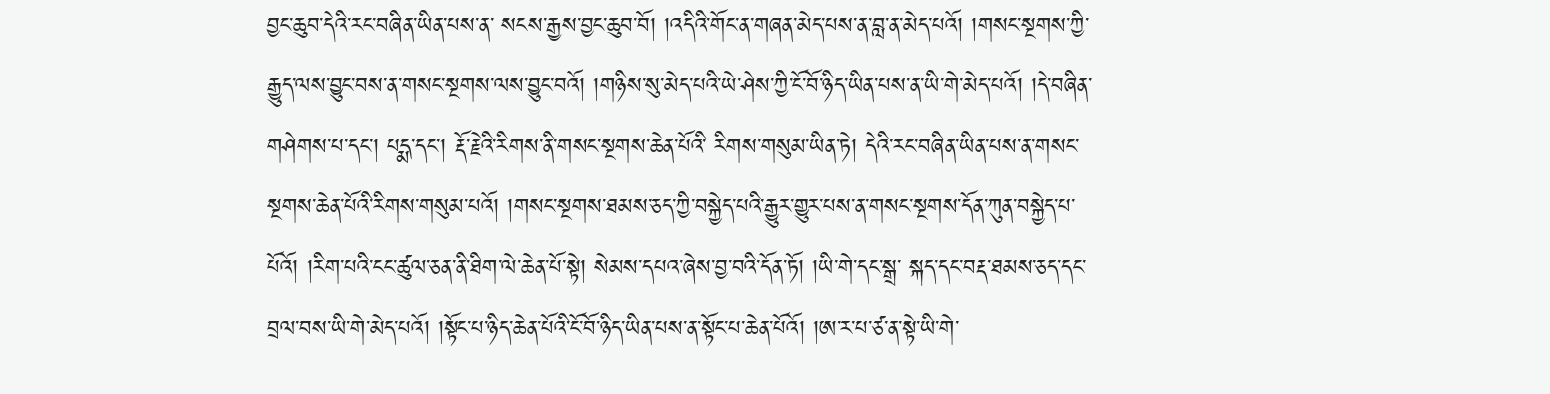བྱང་ཆུབ་དེའི་རང་བཞིན་ཡིན་པས་ན་ སངས་རྒྱས་བྱང་ཆུབ་བོ། །འདིའི་གོང་ན་གཞན་མེད་པས་ན་བླ་ན་མེད་པའོ། །གསང་སྔགས་ཀྱི་རྒྱུད་ལས་བྱུང་བས་ན་གསང་སྔགས་ལས་བྱུང་བའོ། །གཉིས་སུ་མེད་པའི་ཡེ་ཤེས་ཀྱི་ངོ་བོ་ཉིད་ཡིན་པས་ན་ཡི་གེ་མེད་པའོ། །དེ་བཞིན་གཤེགས་པ་དང་། པདྨ་དང་། རྡོ་རྗེའི་རིགས་ནི་གསང་སྔགས་ཆེན་པོའི་ རིགས་གསུམ་ཡིན་ཏེ། དེའི་རང་བཞིན་ཡིན་པས་ན་གསང་སྔགས་ཆེན་པོའི་རིགས་གསུམ་པའོ། །གསང་སྔགས་ཐམས་ཅད་ཀྱི་བསྐྱེད་པའི་རྒྱུར་གྱུར་པས་ན་གསང་སྔགས་དོན་ཀུན་བསྐྱེད་པ་པོའོ། །རིག་པའི་ངང་ཚུལ་ཅན་ནི་ཐིག་ལེ་ཆེན་པོ་སྟེ། སེམས་དཔའ་ཞེས་བྱ་བའི་དོན་ཏོ། །ཡི་གེ་དང་སྒྲ་ སྐད་དང་བརྡ་ཐམས་ཅད་དང་བྲལ་བས་ཡི་གེ་མེད་པའོ། །སྟོང་པ་ཉིད་ཆེན་པོའི་ངོ་བོ་ཉིད་ཡིན་པས་ན་སྟོང་པ་ཆེན་པོའོ། །ཨ་ར་པ་ཙ་ན་སྟེ་ཡི་གེ་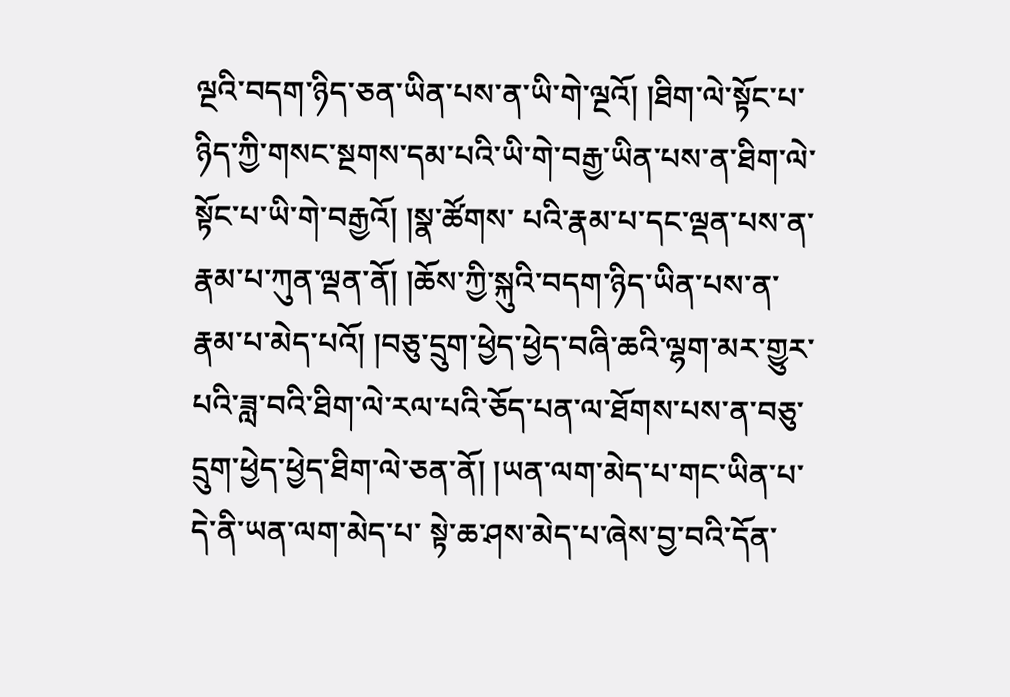ལྔའི་བདག་ཉིད་ཅན་ཡིན་པས་ན་ཡི་གེ་ལྔའོ། །ཐིག་ལེ་སྟོང་པ་ཉིད་ཀྱི་གསང་སྔགས་དམ་པའི་ཡི་གེ་བརྒྱ་ཡིན་པས་ན་ཐིག་ལེ་སྟོང་པ་ཡི་གེ་བརྒྱའོ། །སྣ་ཚོགས་ པའི་རྣམ་པ་དང་ལྡན་པས་ན་རྣམ་པ་ཀུན་ལྡན་ནོ། །ཆོས་ཀྱི་སྐུའི་བདག་ཉིད་ཡིན་པས་ན་རྣམ་པ་མེད་པའོ། །བཅུ་དྲུག་ཕྱེད་ཕྱེད་བཞི་ཆའི་ལྷག་མར་གྱུར་པའི་ཟླ་བའི་ཐིག་ལེ་རལ་པའི་ཅོད་པན་ལ་ཐོགས་པས་ན་བཅུ་དྲུག་ཕྱེད་ཕྱེད་ཐིག་ལེ་ཅན་ནོ། །ཡན་ལག་མེད་པ་གང་ཡིན་པ་དེ་ནི་ཡན་ལག་མེད་པ་ སྟེ་ཆ་ཤས་མེད་པ་ཞེས་བྱ་བའི་དོན་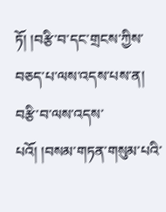ཏོ། །བརྩི་བ་དང་གྲངས་ཀྱིས་བཅད་པ་ལས་འདས་པས་ན། བརྩི་བ་ལས་འདས་པའོ། །བསམ་གཏན་གསུམ་པའི་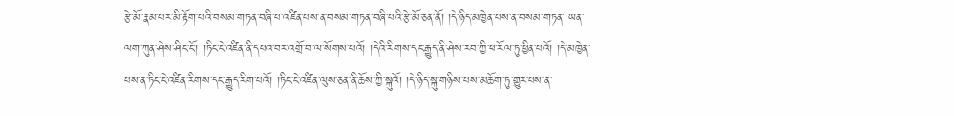རྩེ་མོ་རྣམ་པར་མི་རྟོག་པའི་བསམ་གཏན་བཞི་པ་འཛིན་པས་ན་བསམ་གཏན་བཞི་པའི་རྩེ་མོ་ཅན་ནོ། །དེ་ཉིད་མཁྱེན་པས་ན་བསམ་གཏན་ ཡན་ལག་ཀུན་ཤེས་ཤིང་ངོ་། །ཏིང་ངེ་འཛིན་ནི་དཔའ་བར་འགྲོ་བ་ལ་སོགས་པའོ། །དེའི་རིགས་དང་རྒྱུད་ནི་ཤེས་རབ་ཀྱི་ཕ་རོལ་ཏུ་ཕྱིན་པའོ། །དེ་མཁྱེན་པས་ན་ཏིང་ངེ་འཛིན་རིགས་དང་རྒྱུད་རིག་པའོ། །ཏིང་ངེ་འཛིན་ལུས་ཅན་ནི་ཆོས་ཀྱི་སྐུའོ། །དེ་ཉིད་སྐུ་གཉིས་པས་མཆོག་ཏུ་གྱུར་པས་ན་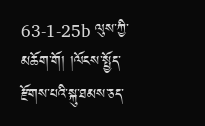63-1-25b ལུས་ཀྱི་མཆོག་གོ། །ལོངས་སྤྱོད་རྫོགས་པའི་སྐུ་ཐམས་ཅད་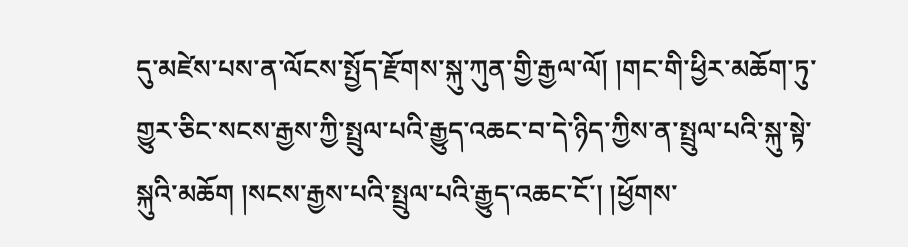དུ་མཛེས་པས་ན་ལོངས་སྤྱོད་རྫོགས་སྐུ་ཀུན་གྱི་རྒྱལ་ལོ། །གང་གི་ཕྱིར་མཆོག་ཏུ་གྱུར་ཅིང་སངས་རྒྱས་ཀྱི་སྤྲུལ་པའི་རྒྱུད་འཆང་བ་དེ་ཉིད་ཀྱིས་ན་སྤྲུལ་པའི་སྐུ་སྟེ་སྐུའི་མཆོག །སངས་རྒྱས་པའི་སྤྲུལ་པའི་རྒྱུད་འཆང་ངོ་། །ཕྱོགས་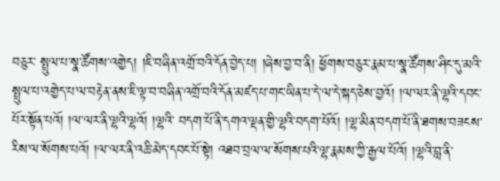བཅུར་ སྤྲུལ་པ་སྣ་ཚོགས་འགྱེད། །ཇི་བཞིན་འགྲོ་བའི་དོན་བྱེད་པ། །ཞེས་བྱ་བ་ནི། ཕྱོགས་བཅུར་རྣམ་པ་སྣ་ཚོགས་ཤིང་དུ་མའི་སྤྲུལ་པ་འགྱེད་པ་ལ་བརྟེན་ནས་ཇི་ལྟ་བ་བཞིན་འགྲོ་བའི་དོན་མཛད་པ་གང་ཡིན་པ་དེ་ལ་དེ་སྐད་ཅེས་བྱའོ། །ལ་ལར་ནི་ལྷའི་དབང་པོར་སྟོན་པའོ། །ལ་ལར་ནི་ལྷའི་ལྷའོ། །ལྷའི་ བདག་པོ་ནི་དགའ་ལྡན་གྱི་ལྷའི་བདག་པོའོ། །ལྷ་མིན་བདག་པོ་ནི་ཐགས་བཟངས་རིས་ལ་སོགས་པའོ། །ལ་ལར་ནི་འཆི་མེད་དབང་པོ་སྟེ། འཐབ་བྲལ་ལ་སོགས་པའི་ལྷ་རྣམས་ཀྱི་རྒྱལ་པོའོ། །ལྷའི་བླ་ནི་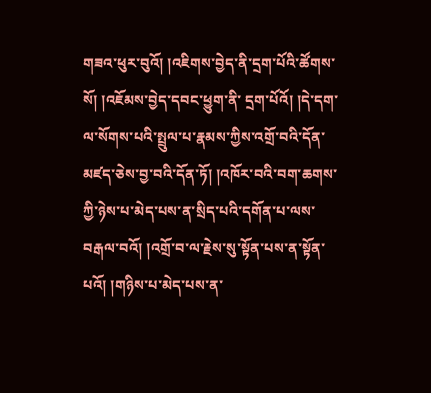གཟའ་ཕུར་བུའོ། །འཇིགས་བྱེད་ནི་དྲག་པོའི་ཚོགས་སོ། །འཇོམས་བྱེད་དབང་ཕྱུག་ནི་ དྲག་པོའོ། །དེ་དག་ལ་སོགས་པའི་སྤྲུལ་པ་རྣམས་ཀྱིས་འགྲོ་བའི་དོན་མཛད་ཅེས་བྱ་བའི་དོན་ཏོ། །འཁོར་བའི་བག་ཆགས་ཀྱི་ཉེས་པ་མེད་པས་ན་སྲིད་པའི་དགོན་པ་ལས་བརྒལ་བའོ། །འགྲོ་བ་ལ་རྗེས་སུ་སྟོན་པས་ན་སྟོན་པའོ། །གཉིས་པ་མེད་པས་ན་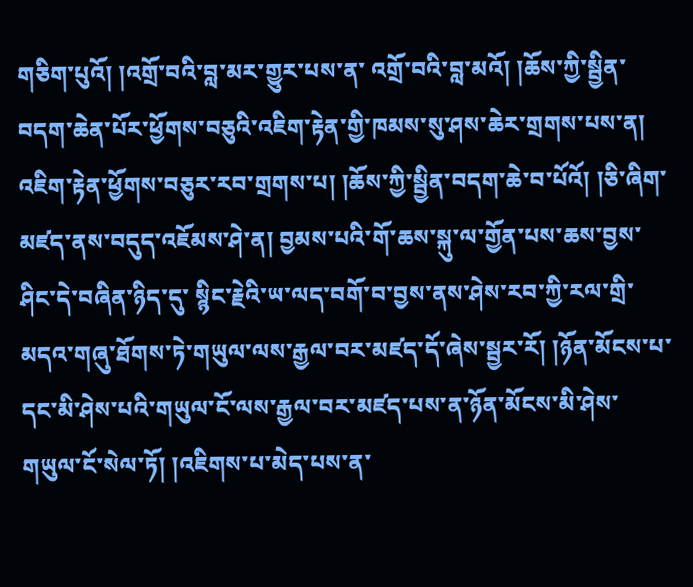གཅིག་པུའོ། །འགྲོ་བའི་བླ་མར་གྱུར་པས་ན་ འགྲོ་བའི་བླ་མའོ། །ཆོས་ཀྱི་སྦྱིན་བདག་ཆེན་པོར་ཕྱོགས་བཅུའི་འཇིག་རྟེན་གྱི་ཁམས་སུ་ཤས་ཆེར་གྲགས་པས་ན། འཇིག་རྟེན་ཕྱོགས་བཅུར་རབ་གྲགས་པ། །ཆོས་ཀྱི་སྦྱིན་བདག་ཆེ་བ་པོའོ། །ཅི་ཞིག་མཛད་ནས་བདུད་འཇོམས་ཤེ་ན། བྱམས་པའི་གོ་ཆས་སྐུ་ལ་གྱོན་པས་ཆས་བྱས་ཤིང་དེ་བཞིན་ཉིད་དུ་ སྙིང་རྗེའི་ཡ་ལད་བགོ་བ་བྱས་ནས་ཤེས་རབ་ཀྱི་རལ་གྲི་མདའ་གཞུ་ཐོགས་ཏེ་གཡུལ་ལས་རྒྱལ་བར་མཛད་དོ་ཞེས་སྦྱར་རོ། །ཉོན་མོངས་པ་དང་མི་ཤེས་པའི་གཡུལ་ངོ་ལས་རྒྱལ་བར་མཛད་པས་ན་ཉོན་མོངས་མི་ཤེས་གཡུལ་ངོ་སེལ་ཏོ། །འཇིགས་པ་མེད་པས་ན་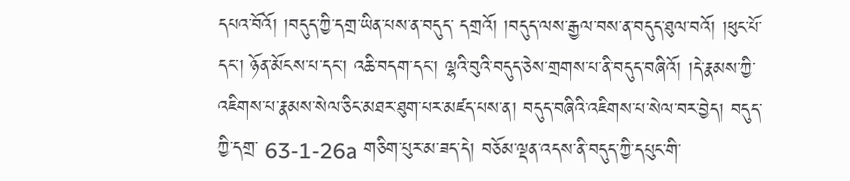དཔའ་བོའོ། །བདུད་ཀྱི་དགྲ་ཡིན་པས་ན་བདུད་ དགྲའོ། །བདུད་ལས་རྒྱལ་བས་ན་བདུད་ཐུལ་བའོ། །ཕུང་པོ་དང་། ཉོན་མོངས་པ་དང་། འཆི་བདག་དང་། ལྷའི་བུའི་བདུད་ཅེས་གྲགས་པ་ནི་བདུད་བཞིའོ། །དེ་རྣམས་ཀྱི་འཇིགས་པ་རྣམས་སེལ་ཅིང་མཐར་ཐུག་པར་མཛད་པས་ན། བདུད་བཞིའི་འཇིགས་པ་སེལ་བར་བྱེད། བདུད་ཀྱི་དགྲ་ 63-1-26a གཅིག་པུར་མ་ཟད་དེ། བཅོམ་ལྡན་འདས་ནི་བདུད་ཀྱི་དཔུང་གི་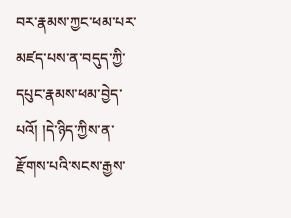བར་རྣམས་ཀྱང་ཕམ་པར་མཛད་པས་ན་བདུད་ཀྱི་དཔུང་རྣམས་ཕམ་བྱེད་པའོ། །དེ་ཉིད་ཀྱིས་ན་རྫོགས་པའི་སངས་རྒྱས་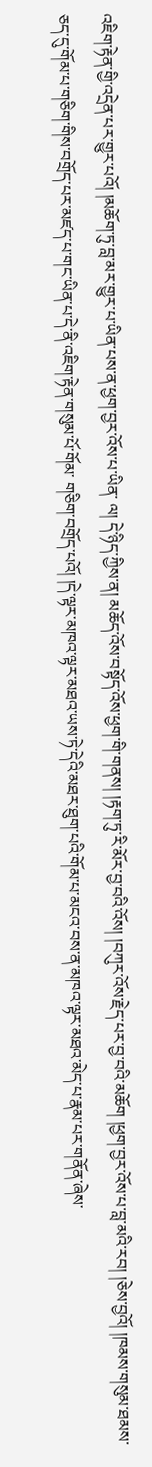འཇིག་རྟེན་གྱི་འདྲེན་པར་གྱུར་པའོ། །མཆོག་ཏུ་བླ་མར་གྱུར་པ་ཡིན་པས་ན་ཕྱག་བྱར་འོས་པ་ཡིན་ ལ། དེ་ཉིད་ཀྱིས་ན། མཆོད་འོས་བསྟོད་འོས་ཕྱག་གི་གནས། །རྟག་ཏུ་རི་མོར་བྱ་བའི་འོས། །བཀུར་འོས་རྗེད་པར་བྱ་བའི་མཆོག །ཕྱག་བྱར་འོས་པ་བླ་མའི་རབ། །ཅེས་བྱའོ། །ཁམས་གསུམ་ཐམས་ཅད་དུ་གོམ་པ་གཅིག་གིས་བགྲོད་པར་མཛད་པ་གང་ཡིན་པ་དེ་ནི་འཇིག་རྟེན་གསུམ་པོ་གོམ་ གཅིག་བགྲོད་པའོ། །དེ་ལྟར་མཁའ་ལྟར་མཐའ་ཡས་ཏེ་དེའི་མཐར་ཐུག་པའི་གོམ་པ་མངའ་བས་ན་མཁའ་ལྟར་མཐའ་མེད་པ་རྣམ་པར་གནོན་ཞེས་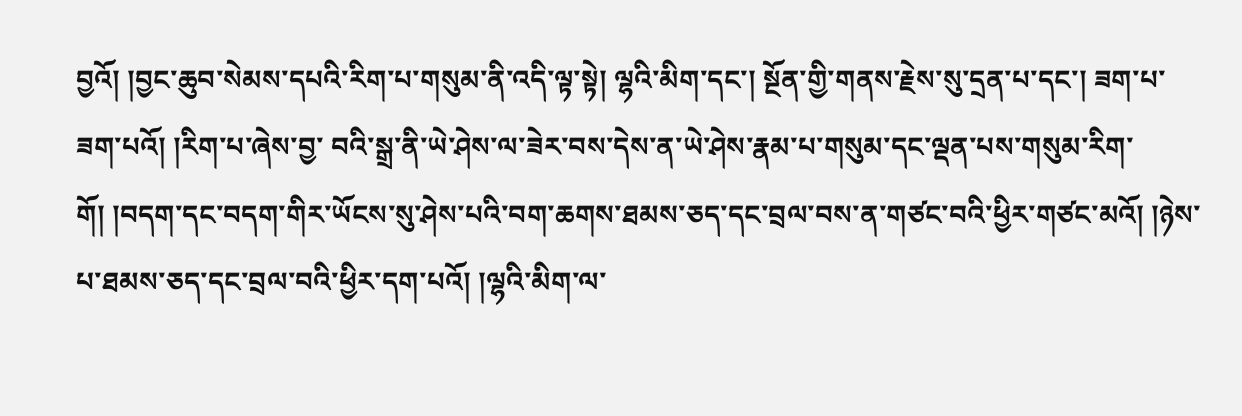བྱའོ། །བྱང་ཆུབ་སེམས་དཔའི་རིག་པ་གསུམ་ནི་འདི་ལྟ་སྟེ། ལྷའི་མིག་དང་། སྔོན་གྱི་གནས་རྗེས་སུ་དྲན་པ་དང་། ཟག་པ་ཟག་པའོ། །རིག་པ་ཞེས་བྱ་ བའི་སྒྲ་ནི་ཡེ་ཤེས་ལ་ཟེར་བས་དེས་ན་ཡེ་ཤེས་རྣམ་པ་གསུམ་དང་ལྡན་པས་གསུམ་རིག་གོ། །བདག་དང་བདག་གིར་ཡོངས་སུ་ཤེས་པའི་བག་ཆགས་ཐམས་ཅད་དང་བྲལ་བས་ན་གཙང་བའི་ཕྱིར་གཙང་མའོ། །ཉེས་པ་ཐམས་ཅད་དང་བྲལ་བའི་ཕྱིར་དག་པའོ། །ལྷའི་མིག་ལ་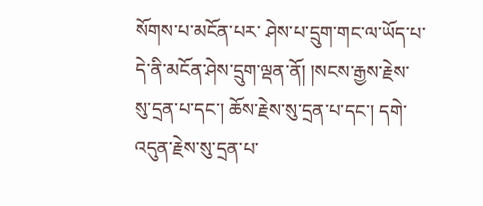སོགས་པ་མངོན་པར་ ཤེས་པ་དྲུག་གང་ལ་ཡོད་པ་དེ་ནི་མངོན་ཤེས་དྲུག་ལྡན་ནོ། །སངས་རྒྱས་རྗེས་སུ་དྲན་པ་དང་། ཆོས་རྗེས་སུ་དྲན་པ་དང་། དགེ་འདུན་རྗེས་སུ་དྲན་པ་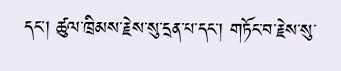དང་། ཚུལ་ཁྲིམས་རྗེས་སུ་དྲན་པ་དང་། གཏོང་བ་རྗེས་སུ་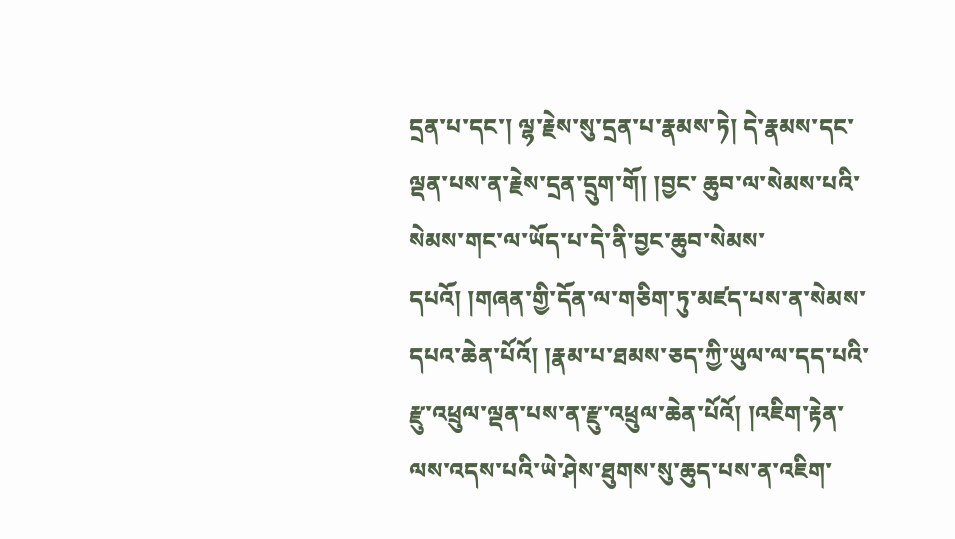དྲན་པ་དང་། ལྷ་རྗེས་སུ་དྲན་པ་རྣམས་ཏེ། དེ་རྣམས་དང་ལྡན་པས་ན་རྗེས་དྲན་དྲུག་གོ། །བྱང་ ཆུབ་ལ་སེམས་པའི་སེམས་གང་ལ་ཡོད་པ་དེ་ནི་བྱང་ཆུབ་སེམས་དཔའོ། །གཞན་གྱི་དོན་ལ་གཅིག་ཏུ་མཛད་པས་ན་སེམས་དཔའ་ཆེན་པོའོ། །རྣམ་པ་ཐམས་ཅད་ཀྱི་ཡུལ་ལ་དད་པའི་རྫུ་འཕྲུལ་ལྡན་པས་ན་རྫུ་འཕྲུལ་ཆེན་པོའོ། །འཇིག་རྟེན་ལས་འདས་པའི་ཡེ་ཤེས་ཐུགས་སུ་ཆུད་པས་ན་འཇིག་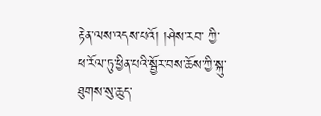རྟེན་ལས་འདས་པའོ། །ཤེས་རབ་ ཀྱི་ཕ་རོལ་ཏུ་ཕྱིན་པའི་སྦྱོར་བས་ཆོས་ཀྱི་སྐུ་ཐུགས་སུ་ཆུད་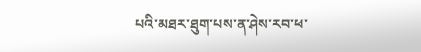པའི་མཐར་ཐུག་པས་ན་ཤེས་རབ་ཕ་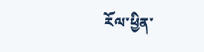རོལ་ཕྱིན་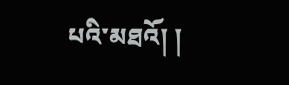པའི་མཐའོ། །